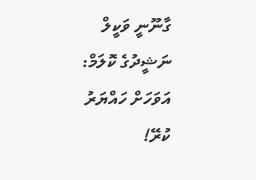ގާނޫނީ ވަކީލް ނަޝީދުގެ ކޮލަމް: އަވަހަށް ހައްޔަރު ކުރޭ!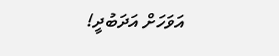އަވަހަށް އަދަބުދީ!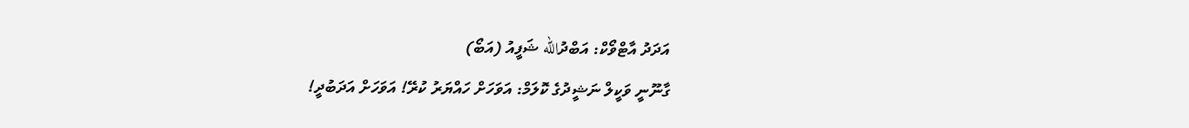އަދަދު އާޓްވޯކް: އަބްދުالله ޝަފީއު (އަބޯ)
ގާނޫނީ ވަކީލް ނަޝީދުގެ ކޮލަމް: އަވަހަށް ހައްޔަރު ކުރޭ! އަވަހަށް އަދަބުދީ!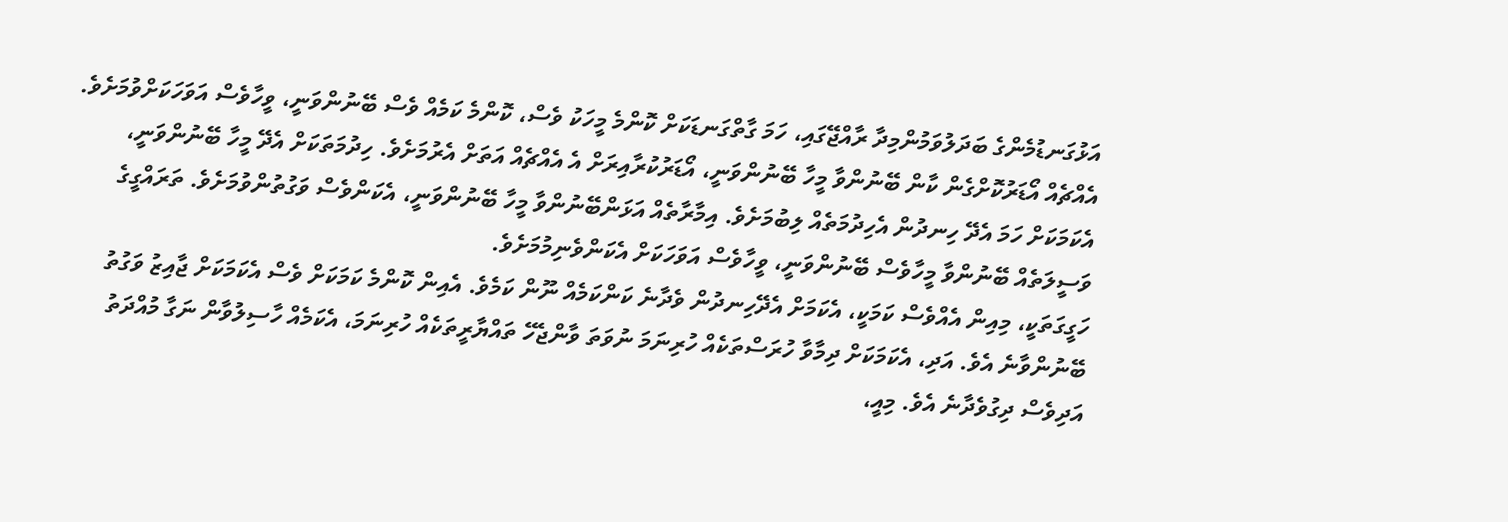އަޅުގަނޑުމެންގެ ބަދަލުވަމުންމިދާ ރާއްޖޭގައި، ހަމަ ގާތްގަނޑަކަށް ކޮންމެ މީހަކު ވެސް، ކޮންމެ ކަމެއް ވެސް ބޭނުންވަނީ، ވީހާވެސް އަވަހަކަށްވުމަށެވެ. އެއްޗެއް އޯޑަރުކޮށްގެން ކާން ބޭނުންވާ މީހާ ބޭނުންވަނީ، އޯޑަރުކުރާއިރަށް އެ އެއްޗެއް އަތަށް އެރުމަށެވެ. ހިދުމަތަކަށް އެދޭ މީހާ ބޭނުންވަނީ، އެކަމަކަށް ހަމަ އެދޭ ހިނދުން އެހިދުމަތެއް ލިބުމަށެވެ. އިމާރާތެއް އަޅަންބޭނުންވާ މީހާ ބޭނުންވަނީ، އެކަންވެސް ވަގުތުންވުމަށެވެ. ތަރައްގީގެ ވަސީލަތެއް ބޭނުންވާ މީހާވެސް ބޭނުންވަނީ، ވީހާވެސް އަވަހަކަށް އެކަންވެނިމުމަށެވެ.
ހަގީގަތަކީ، މިއިން އެއްވެސް ކަމަކީ، އެކަމަށް އެދޭހިނދުން ވެދާނެ ކަންކަމެއް ނޫން ކަމެވެ. އެއިން ކޮންމެ ކަމަކަށް ވެސް އެކަމަކަށް ޖާއިޒު ވަގުތު ބޭނުންވާނެ އެވެ. އަދި، އެކަމަކަށް ދިމާވާ ހުރަސްތަކެއް ހުރިނަމަ ނުވަތަ ވާންޖެހޭ ތައްޔާރީތަކެއް ހުރިނަމަ، އެކަމެއް ހާސިލުވާން ނަގާ މުއްދަތު އަދިވެސް ދިގުވެދާނެ އެވެ. މިއީ،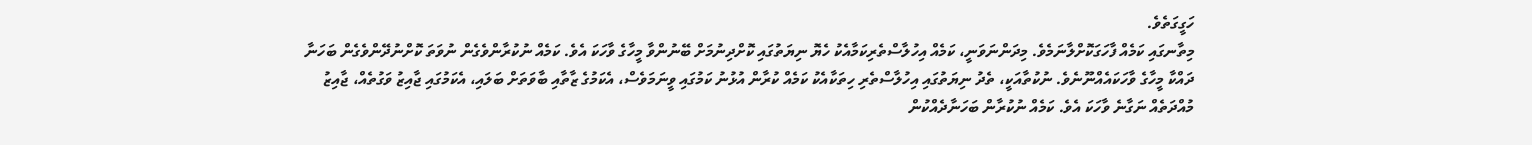ހަގީގަތެވެ.
މިތާނގައި ކަމެއް ފާހަގަކޮށްލާނަމެވެ. މިދަންނަވަނީ، ކަމެއް އިހުލާސްތެރިކަމާއެކު ހެޔޮ ނިޔަތުގައި ކޮށްދިނުމަށް ބޭނުންވާ މީހާގެ ވާހަކަ އެވެ. ކަމެއް ނުކުރާންވެގެން ނުވަތަ ކޮށްނުދޭންވެގެން ބަހަނާ ދައްކާ މީހާގެ ވާހަކައެއްނޫނެވެ. ނުކުތާއަކީ، ތެދު ނިޔަތުގައި އިހުލާސްތެރި ހިތަކާއެކު ކަމެއް ކުރާން އުޅުނު ކަމުގައި ވީނަމަވެސް، އެކަމުގެ ޒާތާއި ބާވަތަށް ބަލައި، އެކަމުގައި ޖާއިޒު ވަގުތެއް، ޖާއިޒު މުއްދަތެއް ނަގާނެ ވާހަކަ އެވެ. ކަމެއް ނުކުރާން ބަހަނާދެއްކުން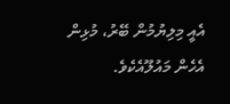އެއީ މިލިޔުމުން ބޭރު، މުޅިން އެހެން މައުލޫއެކެވެ.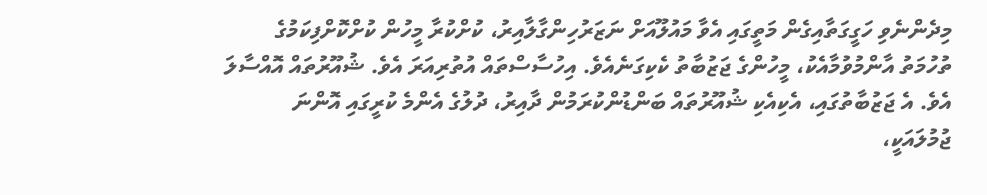މިދެންނެވި ހަގީގަތާއިގެން މަތީގައި އެވާ މައުލޫއަށް ނަޒަރުހިންގާލާއިރު، ކުށްކުރާ މީހުން ކުށްކޮށްފިކަމުގެ ތުހުމަތު އާންމުވުމާއެކު، މީހުންގެ ޖަޒުބާތު ކެކިގަނެއެވެ. އިހުސާސްތައް އުތުރިއަރަ އެވެ. ޝުއޫރުތައް އޮއްސާލަ އެވެ. އެ ޖަޒުބާތުގައި، އެކިއެކި ޝުއޫރުތައް ބަންޑުންކުރަމުން ދާއިރު، ދުލުގެ އެންމެ ކުރީގައި އޮންނަ ޖުމުލައަކީ،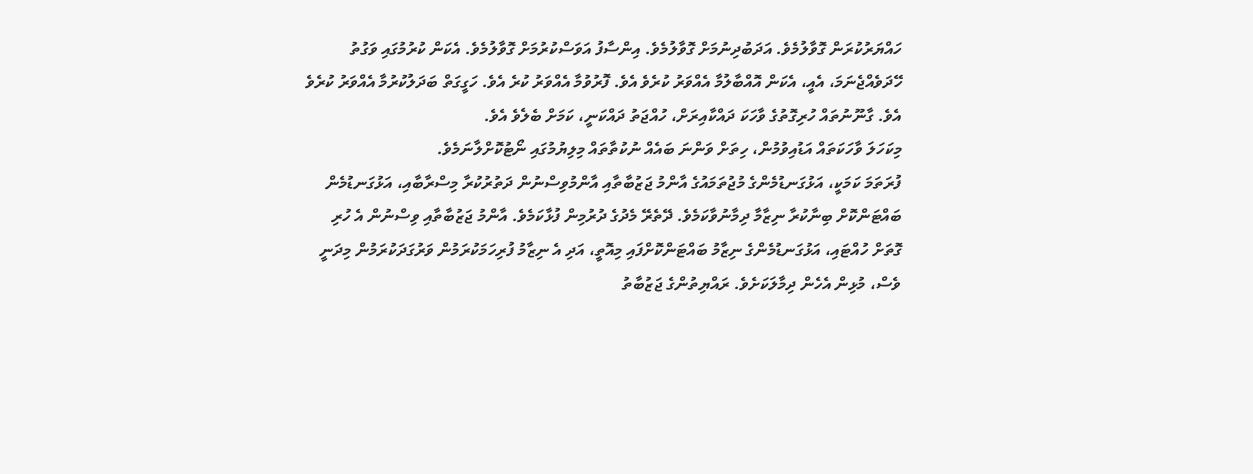ހައްޔަރުކުރަން ގޮވާލުމެވެ. އަދަބުދިނުމަށް ގޮވާލުމެވެ. އިންސާފު އަވަސްކުރުމަށް ގޮވާލުމެވެ. އެކަން ކުރުމުގައި ވަގުތު ހޭދަވެއްޖެނަމަ، އެއީ، އެކަން އޮއްބާލުމާ އެއްވަރު ކުރެވެ އެވެ. ފޮރުވުމާ އެއްވަރު ކުރެ އެވެ. ހަގީގަތް ބަދަލުކުރުމާ އެއްވަރު ކުރެވެ އެވެ. ގާނޫނުތައް ހުރިގޮތުގެ ވާހަކަ ދައްކާއިރަށް، ހުއްޖަތު ދައްކަނީ، ކަމަށް ބެލެވެ އެވެ.
މިކަހަލަ ވާހަކަތައް އަޑުއިވުމުން، ހިތަށް ވަންނަ ބައެއް ނުކުތާތައް މިލިޔުމުގައި ނޯޓުކޮށްލާނަމެވެ.
ފުރަތަމަ ކަމަކީ، އަޅުގަނޑުމެންގެ މުޖުތަމައުގެ އާންމު ޖަޒުބާތާއި އާންމުވިސްނުން ދަތުރުކުރާ މިސްރާބާއި، އަޅުގަނޑުމެން ބައްޓަންކޮށް ބިނާކުރާ ނިޒާމާ ދިމާނުވާކަމެވެ. ދޭތެރޭ މެދުގެ ދުރުމިން ފުޅާކަމެވެ. އާންމު ޖަޒުބާތާއި ވިސްނުން އެ ހުރި ގޮތަށް ހުއްޓައި، އަޅުގަނޑުމެންގެ ނިޒާމު ބައްޓަންކޮށްފައި މިއޮތީ، އަދި އެ ނިޒާމު ފުރިހަމަކުރަމުން ވަރުގަދަކުރަމުން މިދަނީ ވެސް، މުޅިން އެހެން ދިމާލަކަށެވެ. ރައްޔިތުންގެ ޖަޒުބާތު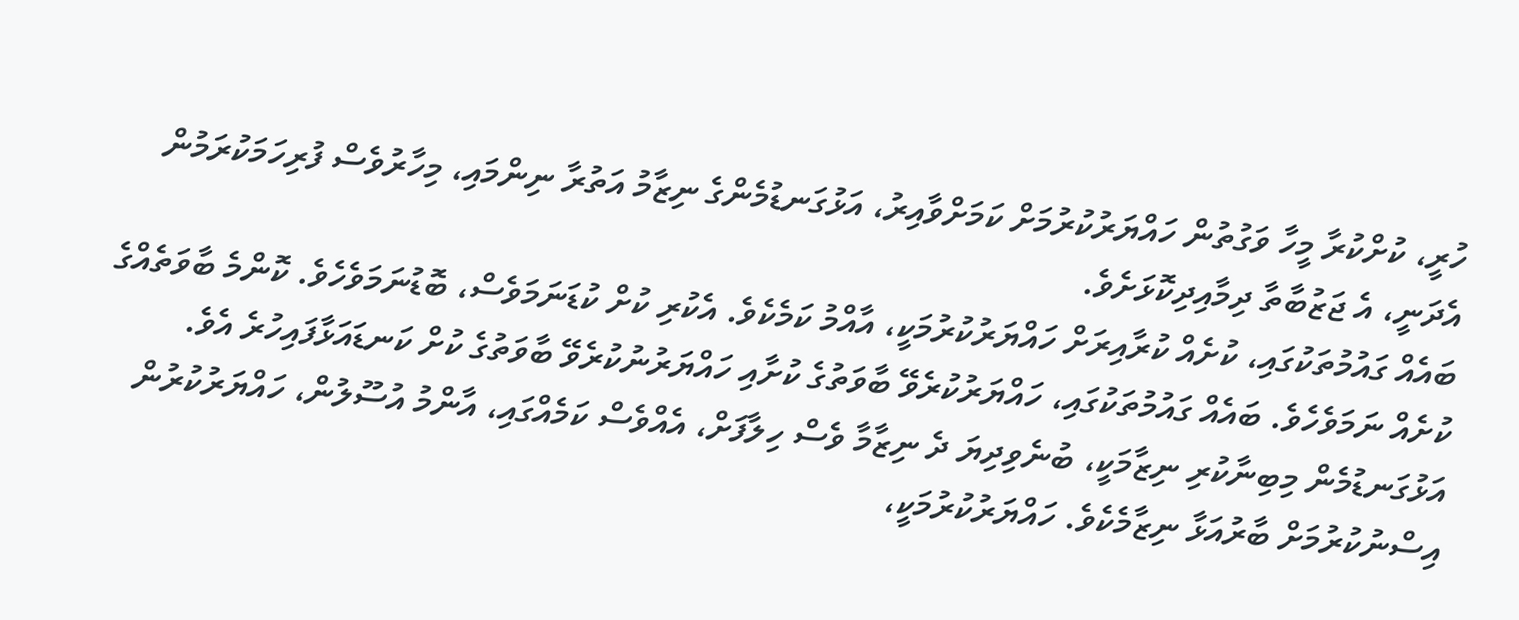ހުރީ، ކުށްކުރާ މީހާ ވަގުތުން ހައްޔަރުކުރުމަށް ކަމަށްވާއިރު، އަޅުގަނޑުމެންގެ ނިޒާމު އަތުރާ ނިންމައި، މިހާރުވެސް ފުރިހަމަކުރަމުން އެދަނީ، އެ ޖަޒުބާތާ ދިމާއިދިކޮޅަށެވެ.
ބައެއް ގައުމުތަކުގައި، ކުށެއް ކުރާއިރަށް ހައްޔަރުކުރުމަކީ، އާއްމު ކަމެކެވެ. އެކުރި ކުށް ކުޑަނަމަވެސް، ބޮޑުނަމަވެހެވެ. ކޮންމެ ބާވަތެއްގެ ކުށެއް ނަމަވެހެވެ. ބައެއް ގައުމުތަކުގައި، ހައްޔަރުކުރެވޭ ބާވަތުގެ ކުށާއި ހައްޔަރުނުކުރެވޭ ބާވަތުގެ ކުށް ކަނޑައަޅާފައިހުރެ އެވެ. އަޅުގަނޑުމެން މިބިނާކުރި ނިޒާމަކީ، ބުނެވިދިޔަ ދެ ނިޒާމާ ވެސް ހިލާފަށް، އެއްވެސް ކަމެއްގައި، އާންމު އުސޫލުން، ހައްޔަރުކުރުން އިސްނުކުރުމަށް ބާރުއަޅާ ނިޒާމެކެވެ. ހައްޔަރުކުރުމަކީ،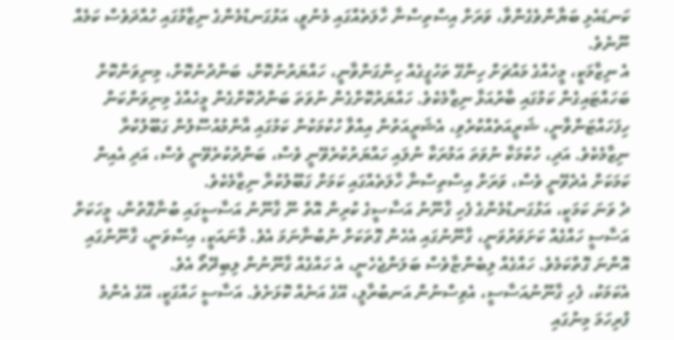ކަނޑައެޅި ބަޔާންވެގެންވާ، ވަރަށް އިސްތިސްނާ ހާލަތެއްގައި މެނުވީ، އަޅުގަނޑުމެންގެ ނިޒާމުގައި ހުއްދަވެސް ކަމެއް ނޫނެވެ.
އެ ނިޒާމަކީ، މީހެއްގެ މައްޗަށް ހިންގޭ ތަހުގީގެއް ހިންގަންވާނީ، ހައްޔަރުނުކޮށް، ބަންދުނުކޮށް، މިނިވަންކޮށް ބަހައްޓައިގެން ކަމުގައި ބާރުއަޅާ ނިޒާމެކެވެ. ހައްޔަރުކޮށްގެން ނުވަތަ ބަންދުކޮށްގެން މީހެއްގެ މިނިވަންކަން ހިފަހައްޓަންވާނީ، ޝަރީއަތެއްކުރެވި، އެޝަރީއަތުން އިއްވާ ހުކުމަކުން ކަމުގައި އާންމުއުސޫލުން ގަބޫލުކުރާ ނިޒާމެކެވެ. އަދި، ހުކުމަކާ ނުވަތަ އަމުރަކާ ނުލައި ހައްޔަރުކުރެވޭނީ ވެސް، ބަންދުކުރެވޭނީ ވެސް، އަދި އެއިން ކަމަކަށް އެދެވޭނީ ވެސް، ވަރަށް އިސްތިސްނާ ހާލަތެއްގައި ކަމަށް ގަބޫލުކުރާ ނިޒާމެކެވެ.
ދެ ވަނަ ކަމަކީ، އަޅުގަނޑުމެންގެ ފެހި ގާނޫނު އަސާސީގެ ކުރިން އޮތް ނޫ ގާނޫނު އަސާސީގައި ބުނާގޮތުން، މީހަކަށް އަސާސީ ހައްގެއް ކަށަވަރުވަނީ، ގާނޫނުގައި އެހެން ގޮތަކަށް ނުބުނާނަމަ އެވެ. މާނައަކީ، އިސްވަނީ، ގާނޫނުގައި އޮންނަ ގޮތްކަމެވެ. ހައްގެއް ލިބެންޏާވެސް ބަލަންޖެހެނީ، އެ ހައްގެއް ގާނޫނުން ލިބިދޭތޯ އެވެ.
އެކަމަކު، ފެހި ގާނޫނުއަސާސީ، އެވިސްނުން އަނބުރާލީ، އޭގެ އަނެއް ކޮޅަށެވެ. އަސާސީ ހައްގަކީ، އޭގެ އެންމެ ފުރިހަމަ މިނުގައި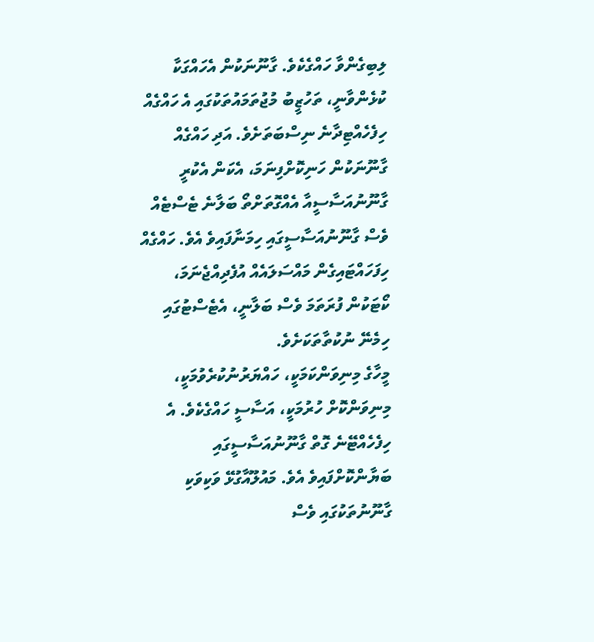ލިބިގެންވާ ހައްގެކެވެ. ގާނޫނަކުން އެހައްގަކާ ކުޅެންވާނީ، ތަހުޒީބު މުޖުތަމައުތަކުގައި އެ ހައްގެއް ހިފެހެއްޓިދާނެ ނިސްބަތަށެވެ. އަދި ހައްގެއް ގާނޫނަކުން ހަނިކޮށްފިނަމަ، އެކަން އެކުރީ ގާނޫނުއަސާސީއާ އެއްގޮތަށްތޯ ބަލާނެ ޓެސްޓެއް ވެސް ގާނޫނުއަސާސީގައި ހިމަނާފައިވެ އެވެ. ހައްގެއް ހިފަހައްޓައިގެން މައްސަލައެއް އުފެދިއްޖެނަމަ، ކޯޓަކުން ފުރަތަމަ ވެސް ބަލާނީ، އެޓެސްޓުގައި ހިމެނޭ ނުކުތާތަކަށެވެ.
މީހާގެ މިނިވަންކަމަކީ، ހައްޔަރުނުކުރެވުމަކީ، މިނިވަންކޮށް ހުރުމަކީ، އަސާސީ ހައްގެކެވެ. އެ ހިފެހެއްޓޭނެ ގޮތް ގާނޫނުއަސާސީގައި ބަޔާންކޮށްފައިވެ އެވެ. މައުލޫއާގުޅޭ ވަކިވަކި ގާނޫނުތަކުގައި ވެސް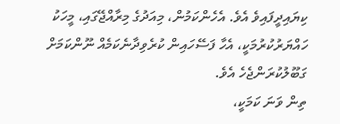ކިޔައިދީފައިވެ އެވެ. އެހެންކަމުން، މިއަދުގެ މިރާއްޖޭގައި، މީހަކު ހައްޔަރުކުރުމަކީ، އެހާ ފަސޭހައިން ކުރެވިދާނެކަމެއް ނޫންކަމަށް ގަބޫލުކުރަންޖެހެ އެވެ.
ތިން ވަނަ ކަމަކީ،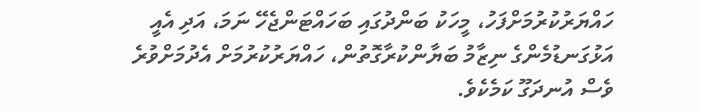ހައްޔަރުކުރުމަށްފަހު، މީހަކު ބަންދުގައި ބަހައްޓަންޖެހޭ ނަމަ، އަދި އެއީ އަޅުގަނޑުމެންގެ ނިޒާމު ބަޔާންކުރާގޮތުން، ހައްޔަރުކުރުމަށް އެދުމަށްވުރެ ވެސް އުނދަގޫ ކަމެކެވެ.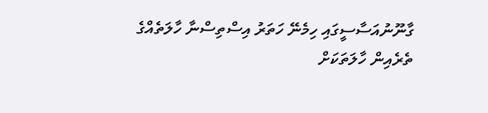ގާނޫނުއަސާސީގައި ހިމެނޭ ހަތަރު އިސްތިސްނާ ހާލަތެއްގެ ތެރެއިން ހާލަތަކަށް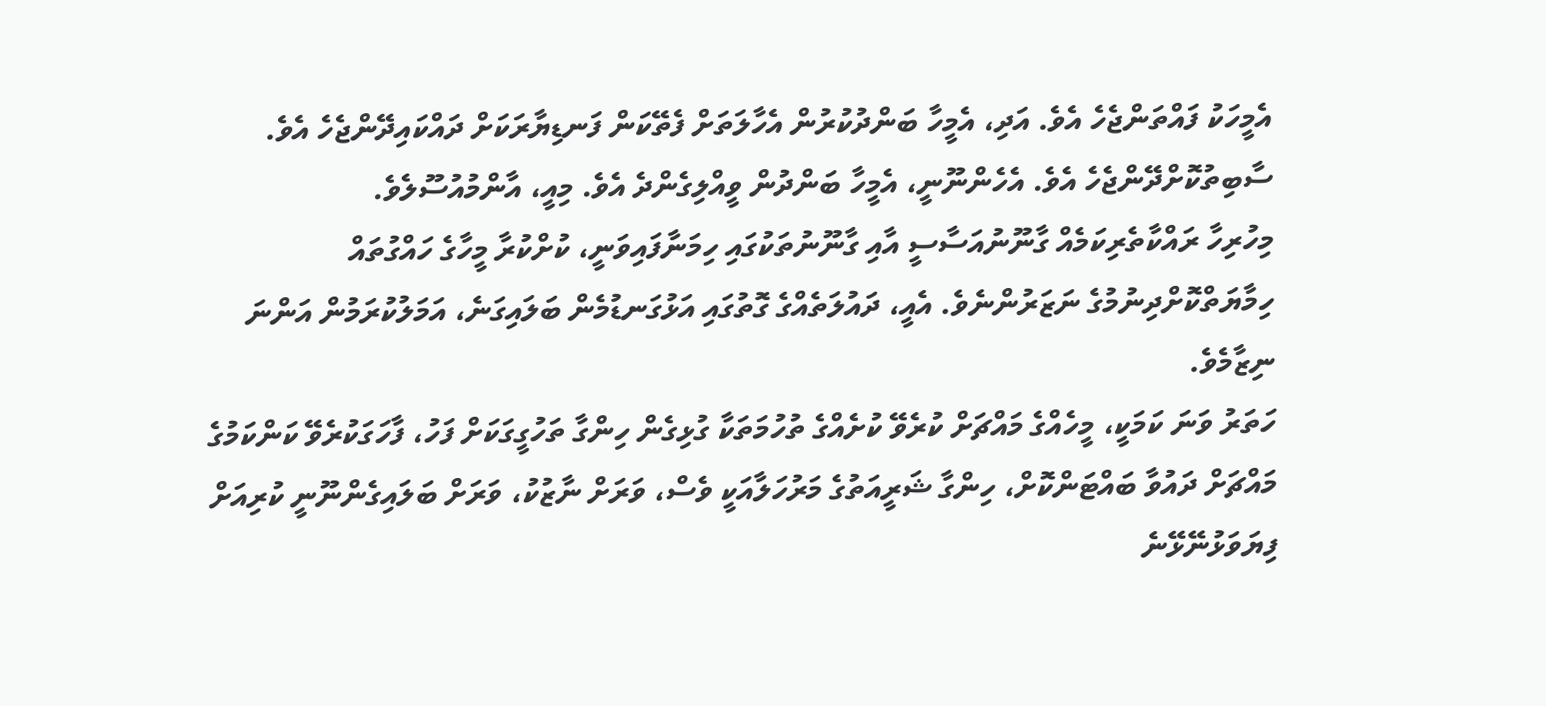އެމީހަކު ފައްތަންޖެހެ އެވެ. އަދި، އެމީހާ ބަންދުކުރުން އެހާލަތަށް ފެތޭކަން ފަނޑިޔާރަކަށް ދައްކައިދޭންޖެހެ އެވެ. ސާބިތުކޮށްދޭންޖެހެ އެވެ. އެހެންނޫނީ، އެމީހާ ބަންދުން ވީއްލިގެންދެ އެވެ. މިއީ، އާންމުއުސޫލެވެ.
މިހުރިހާ ރައްކާތެރިކަމެއް ގާނޫނުއަސާސީ އާއި ގާނޫނުތަކުގައި ހިމަނާފައިވަނީ، ކުށްކުރާ މީހާގެ ހައްގުތައް ހިމާޔަތްކޮށްދިނުމުގެ ނަޒަރުންނެވެ. އެއީ، ދައުލަތެއްގެ ގޮތުގައި އަޅުގަނޑުމެން ބަލައިގަނެ، އަމަލުކުރަމުން އަންނަ ނިޒާމެވެ.
ހަތަރު ވަނަ ކަމަކީ، މީހެއްގެ މައްޗަށް ކުރެވޭ ކުށެއްގެ ތުހުމަތަކާ ގުޅިގެން ހިންގާ ތަހުގީގަކަށް ފަހު، ފާހަގަކުރެވޭ ކަންކަމުގެ މައްޗަށް ދައުވާ ބައްޓަންކޮށް، ހިންގާ ޝަރީއަތުގެ މަރުހަލާއަކީ ވެސް، ވަރަށް ނާޒުކު، ވަރަށް ބަލައިގެންނޫނީ ކުރިއަށް ފިޔަވަޅުނޭޅޭނެ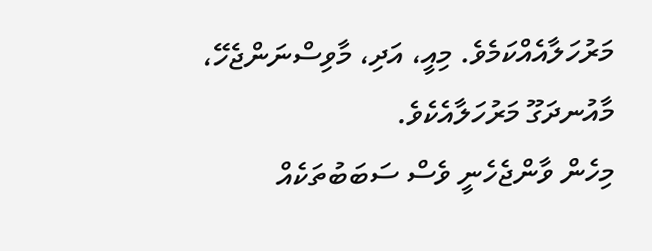މަރުހަލާއެއްކަމެވެ. މިއީ، އަދި، މާވިސްނަންޖެހޭ، މާއުނދަގޫ މަރުހަލާއެކެވެ.
މިހެން ވާންޖެހެނީ ވެސް ސަބަބުތަކެއް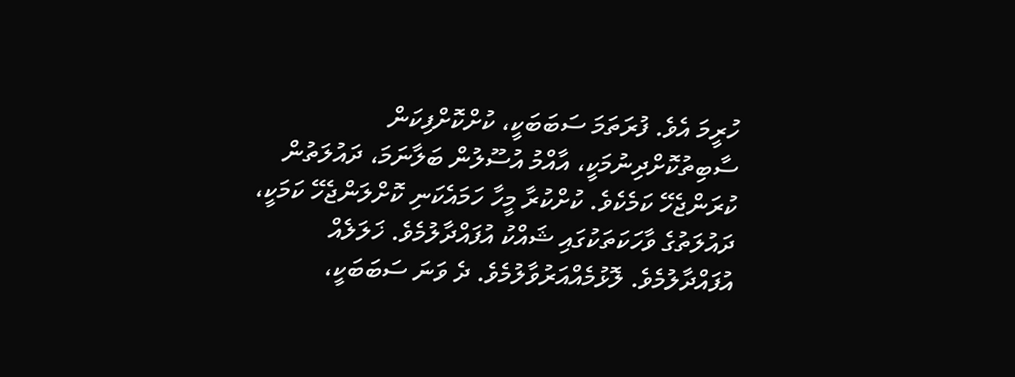ހުރީމަ އެވެ. ފުރަތަމަ ސަބަބަކީ، ކުށްކޮށްފިކަން ސާބިތުކޮށްދިނުމަކީ، އާއްމު އުސޫލުން ބަލާނަމަ، ދައުލަތުން ކުރަންޖެހޭ ކަމެކެވެ. ކުށްކުރާ މީހާ ހަމައެކަނި ކޮށްލަންޖެހޭ ކަމަކީ، ދައުލަތުގެ ވާހަކަތަކުގައި ޝައްކު އުފައްދާލުމެވެ. ޚަލަލެއް އުފައްދާލުމެވެ. ލޮޅުމެއްއަރުވާލުމެވެ. ދެ ވަނަ ސަބަބަކީ،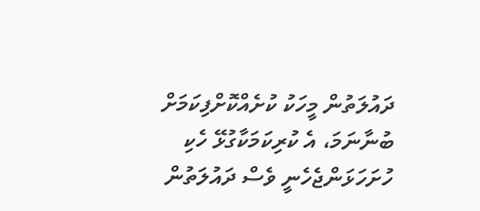ދައުލަތުން މީހަކު ކުށެއްކޮށްފިކަމަށް ބުނާނަމަ، އެ ކުރިކަމަކާގުޅޭ ހެކި ހުށަހަޅަންޖެހެނީ ވެސް ދައުލަތުން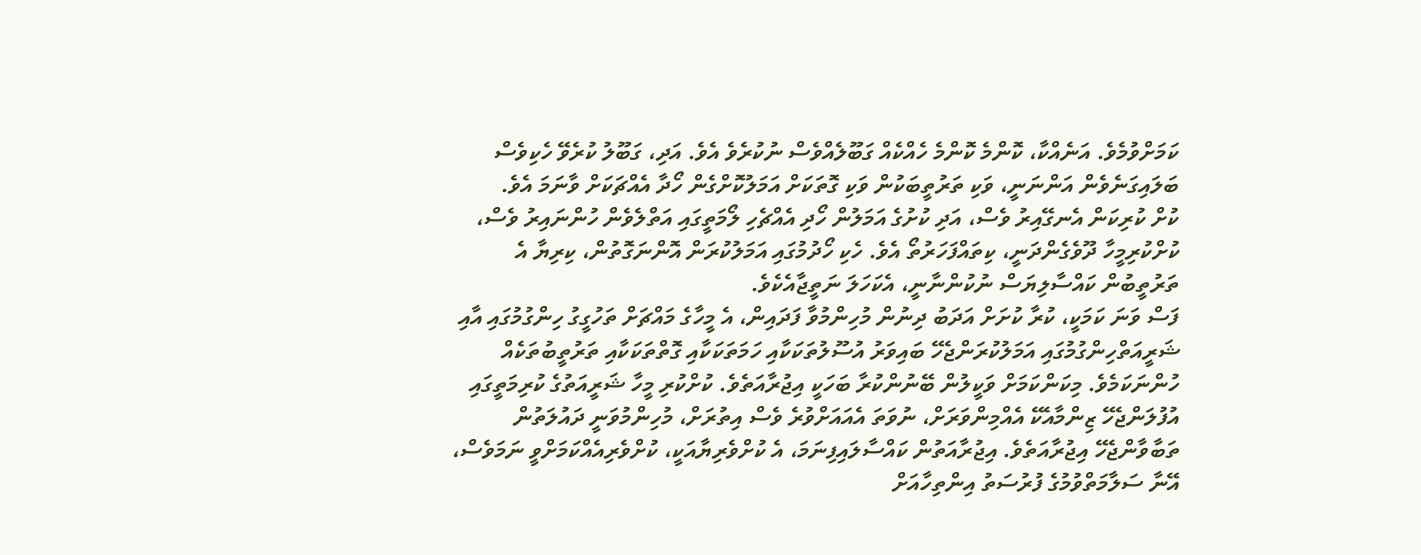ކަމަށްވުމެވެ. އަނެއްކާ، ކޮންމެ ކޮންމެ ހެއްކެއް ގަބޫލެއްވެސް ނުކުރެވެ އެވެ. އަދި، ގަބޫލު ކުރެވޭ ހެކިވެސް ބަލައިގަނެވެން އަންނަނީ، ވަކި ތަރުތީބަކުން ވަކި ގޮތަކަށް އަމަލުކޮށްގެން ހޯދާ އެއްޗަކަށް ވާނަމަ އެވެ.
ކުށް ކުރިކަން އެނގޭއިރު ވެސް، އަދި ކުށުގެ އަމަލުން ހޯދި އެއްޗެހި ލޯމަތީގައި އަތްލެވެން ހުންނައިރު ވެސް، ކުށްކުރިމީހާ ދޫވެގެންދަނީ، ކިތައްފަހަރުތޯ އެވެ. ހެކި ހޯދުމުގައި އަމަލުކުރަން އޮންނަގޮތުން، ކިރިޔާ އެ ތަރުތީބުން ކައްސާލިޔަސް ނުކުންނާނީ، އެކަހަލަ ނަތީޖާއެކެވެ.
ފަސް ވަނަ ކަމަކީ، ކުރާ ކުށަށް އަދަބު ދިނުން މުހިންމުވާ ފަދައިން، އެ މީހާގެ މައްޗަށް ތަހުގީގު ހިންގުމުގައި އާއި ޝަރީއަތްހިންގުމުގައި އަމަލުކުރަންޖެހޭ ބައިވަރު އުސޫލުތަކަކާއި ހަމަތަކަކާއި ގޮތްތަކަކާއި ތަރުތީބުތަކެއް ހުންނަކަމެވެ. މިކަންކަމަށް ވަކީލުން ބޭނުންކުރާ ބަހަކީ އިޖުރާއަތެވެ. ކުށްކުރި މީހާ ޝަރީއަތުގެ ކުރިމަތީގައި އުފުލަންޖެހޭ ޒިންމާއެކޭ އެއްމިންވަރަށް، ނުވަތަ އެއައަށްވުރެ ވެސް އިތުރަށް، މުހިންމުވަނީ ދައުލަތުން ތަބާވާންޖެހޭ އިޖުރާއަތެވެ. އިޖުރާއަތުން ކައްސާލައިފިނަމަ، އެ ކުށްވެރިޔާއަކީ، ކުށްވެރިއެއްކަމަށްވީ ނަމަވެސް، އޭނާ ސަލާމަތްވުމުގެ ފުރުސަތު އިންތިހާއަށް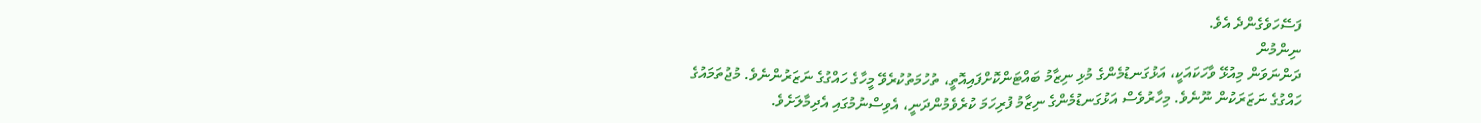ފަސޭހަވެގެންދެ އެވެ.
ނިންމުން
ދަންނަވަން މިއުޅޭ ވާހަކައަކީ، އަޅުގަނޑުމެންގެ މުޅި ނިޒާމު ބައްޓަންކޮށްފައިއޮތީ، ތުހުމަތުކުރެވޭ މީހާގެ ހައްގުގެ ނަޒަރުންނެވެ. މުޖުތަމައުގެ ހައްގުގެ ނަޒަރަކުން ނޫނެވެ. މިހާރުވެސް އަޅުގަނޑުމެންގެ ނިޒާމު ފުރިހަމަ ކުރެވެމުންދަނީ، އެވިސްނުމުގައި އެދިމާލަށެވެ.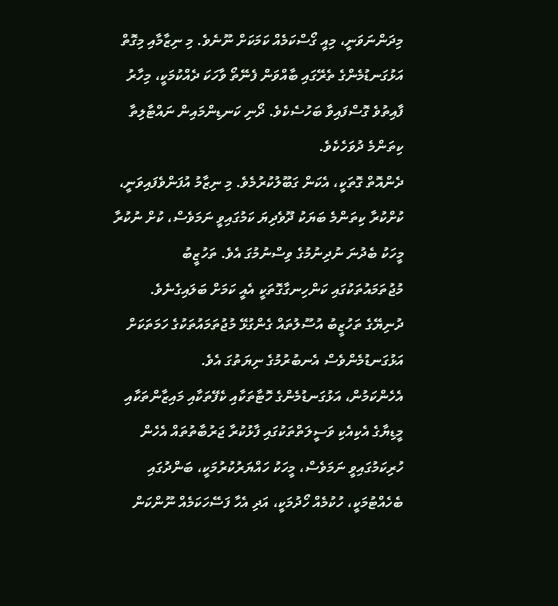މިދަންނަވަނީ، މިއީ ގޯސްކަމެއް ކަމަކަށް ނޫނެވެ. މި ނިޒާމާއި މިގޮތް އަޅުގަނޑުމެންގެ ތެރޭގައި ބާއްވަން ފެނޭތޯ ވާހަކަ ދެއްކުމަކީ، މިހާރު ފާއިތުވެ ގޮސްފައިވާ ބަހުސެކެވެ. ދޯނި ކަނޑިންމައިން ނައްޓާލިތާ ކިތަންމެ ދުވަހެކެވެ.
ދެންއޮތް ގޮތަކީ، އެކަން ގަބޫލުކުރުމެވެ. މި ނިޒާމު އުފަންވެފައިވަނީ، ކުށްކުރާ ކިތަންމެ ބަޔަކު ދޫވެދިޔަ ކަމުގައިވީ ނަމަވެސް، ކުށް ނުކުރާ މީހަކު ބެދުނަ ނުދިނުމުގެ ވިސްނުމުގަ އެވެ. ތަހުޒީބު މުޖުތަމައުތަކުގައި ކަންހިނގާގޮތަކީ އެއީ ކަމަށް ބަލައިގެނެވެ. ދުނިޔޭގެ ތަހުޒީބު އުސޫލުތައް ގެންގުޅޭ މުޖުތަމައުތަކުގެ ހަމަތަކަށް އަޅުގަނޑުމެންވެސް އެނބުރުމުގެ ނިޔަތުގަ އެވެ.
އެހެންކަމުން، އަޅުގަނޑުމެންގެ ހޮޓާތަކާއި ކެފޭތަކާއި މައިޒާންތަކާއި މީޑިޔާގެ އެކިއެކި ވަސީލަތްތަކުގައި ފާޅުކުރާ ޖަރުބާތުތައް އެހެން ހުރިކަމުގައިވީ ނަމަވެސް، މީހަކު ހައްޔަރުކުރުމަކީ، ބަންދުގައި ބެހެއްޓުމަކީ، ހުކުމެއް ހޯދުމަކީ، އަދި އެހާ ފަސޭހަކަމެއް ނޫންކަން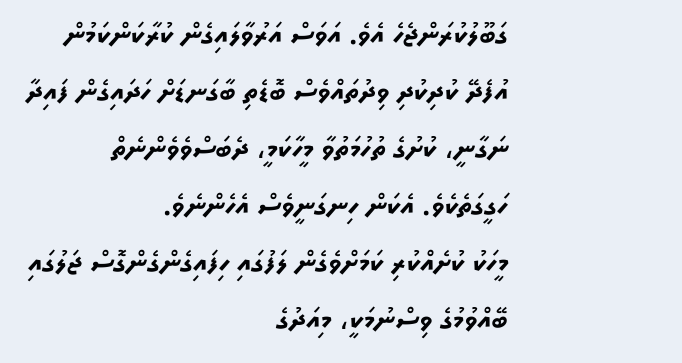ގަބޫލުކުރަންޖެހެ އެވެ. އަވަސް އަރުވާލައިގެން ކުރާކަންކަމުން އުފެދޭ ކުދިކުދި ވިދުތައްވެސް ބޮޑެތި ބާގަނޑަށް ހަދައިގެން ފައިދާ ނަގާނީ، ކުށުގެ ތުހުމަތުވާ މީހާކަމީ، ދެބަސްވެވެންނެތް ހަގީގަތެކެވެ. އެކަން ހިނގަނީވެސް އެހެންނެވެ.
މީހަކު ކުށެއްކުރި ކަމަށްވެގެން ލަފުގައި ހިފައިގެންގެންގޮސް ޖަލުގައި ބޭއްވުމުގެ ވިސްނުމަކީ، މިއަދުގެ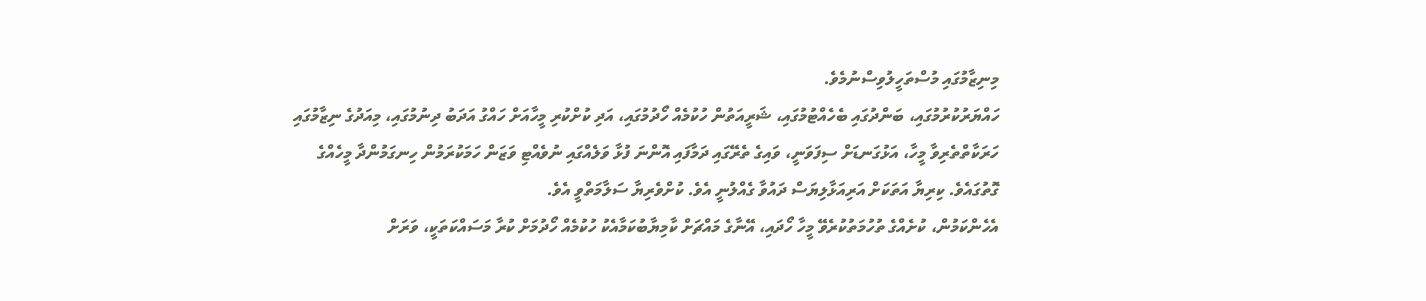މިނިޒާމުގައި މުސްތަހީލުވިސްނުމެވެ.
ހައްޔަރުކުރުމުގައި، ބަންދުގައި ބެހެއްޓުމުގައި، ޝަރީއަތުން ހުކުމެއް ހޯދުމުގައި، އަދި ކުށްކުރި މީހާއަށް ހައްގު އަދަބު ދިނުމުގައި، މިއަދުގެ ނިޒާމުގައި ހަރަކާތްތެރިވާ މީހާ، އަޅުގަނޑަށް ސިފަވަނީ، ވައިގެ ތެރޭގައި ދަމާފައި އޮންނަ ފުޅާ ވަލެއްގައި ނުވެއްޓި ވަޒަން ހަމަކުރަމުން ހިނގަމުންދާ މީހެއްގެ ގޮތުގައެވެ. ކިރިޔާ އަތަކަށް އަރިއަޅާލިޔަސް ދައުވާ ގެއްލުނީ އެވެ. ކުށްވެރިޔާ ސަލާމަތްވީ އެވެ.
އެހެންކަމުން، ކުށެއްގެ ތުހުމަތުކުރެވޭ މީހާ ހޯދައި، އޭނާގެ މައްޗަށް ކާމިޔާބުކަމާއެކު ހުކުމެއް ހޯދުމަށް ކުރާ މަސައްކަތަކީ، ވަރަށް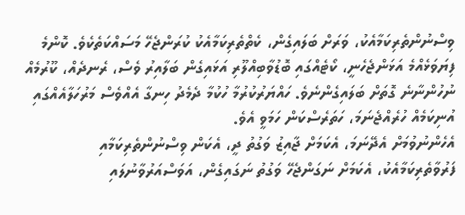ވިސްނުންތެރިކަމާއެކު، ވަރަށް ބަލައިގެން، ކެތްތެރިކަމާއެކު ކުރަންޖެހޭ މަސައްކަތެކެވެ. ކޮންމެ ފިޔަވަޅެއްމެ އަޅަންޖެހެނީ، ކޯޓެއްގައި ބޮޑުވާބިއްލޫރި އަޅައިގެން ބަލާއިރު ވެސް، ރެނދެއް، ކޫރުމެއް ނުހުންނާނެ ގޮތަށް ބަލައިގެންނެވެ. ހައްޔަރުކުރުމާ ހުކުމާ ދެމެދު ހިނގާ އެއްވެސް މަރުހަލާއެއްގައި އުނިކަމެއް ހުރެއްޖެނަމަ، ހަތަރެސްކަން ހަމަވީ އެވެ.
އެހެންނުވުމަށް އެދޭނަމަ، އެކަމަށް ޖާއިޒު ވަގުތު ދީ، އެކަން ވިސްނުންތެރިކަމާއި ފަރުވާތެރިކަމާއެކު، އެކަމަށް ނަގަންޖެހޭ ވަގުތު ނަގައިގެން، އަވަސްއަރުވާނުލައި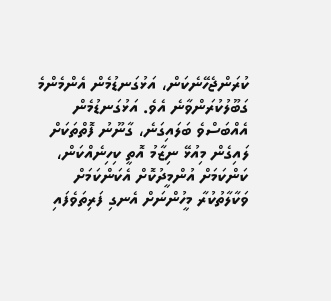ކުރަންޖެހޭނެކަން، އަޅުގަނޑުމެން އެންމެންމެ ގަބޫލުކުރަންވާނެ އެވެ. އަޅުގަނޑުމެން އެއްބަސްވެ ބަލައިގަނެ، ގާނޫނު ފޮތްތަކަށް ލައިގެން މިއުޅޭ ނިޒާމު އޮތީ ކިހިނެއްކަން، ކަންކަމަށް އުންމީދުކޮށް އެކަންކަމަށް ވަކާލާތުކުރާ މީހުންނަށް އެނގި ފަރިތަވެފައި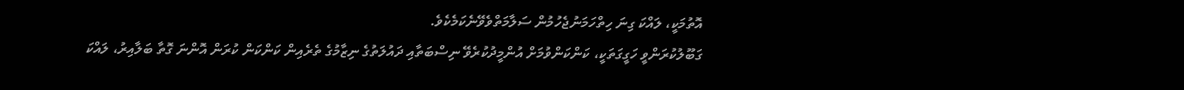އޮތުމަކީ، ލައްކަ ގިނަ ހިތްހަމަނުޖެހުމުން ސަލާމަތްވެވޭނެކަމެކެވެ.
ގަބޫލުކުރަންވީ ހަގީގަތަކީ، ކަންކަންވުމަށް އުންމީދުކުރެވޭ ނިސްބަތާއި ދައުލަތުގެ ނިޒާމުގެ ތެރެއިން ކަންކަން ކުރަން އޮންނަ ގޮތާ ބަލާއިރު، ލައްކަ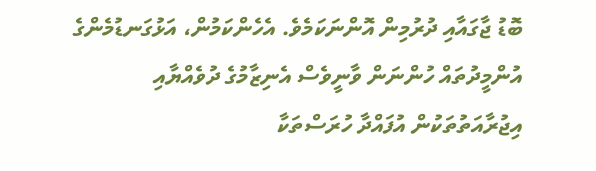ބޮޑު ޖާގައާއި ދުރުމިން އޮންނަކަމެވެ. އެހެންކަމުން، އަޅުގަނޑުމެންގެ އުންމީދުތައް ހުންނަން ވާނީވެސް އެނިޒާމުގެ ދުވެއްޔާއި އިޖުރާއަތުތަކުން އުފައްދާ ހުރަސްތަކާ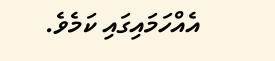އެއްހަމައިގައި ކަމެވެ.